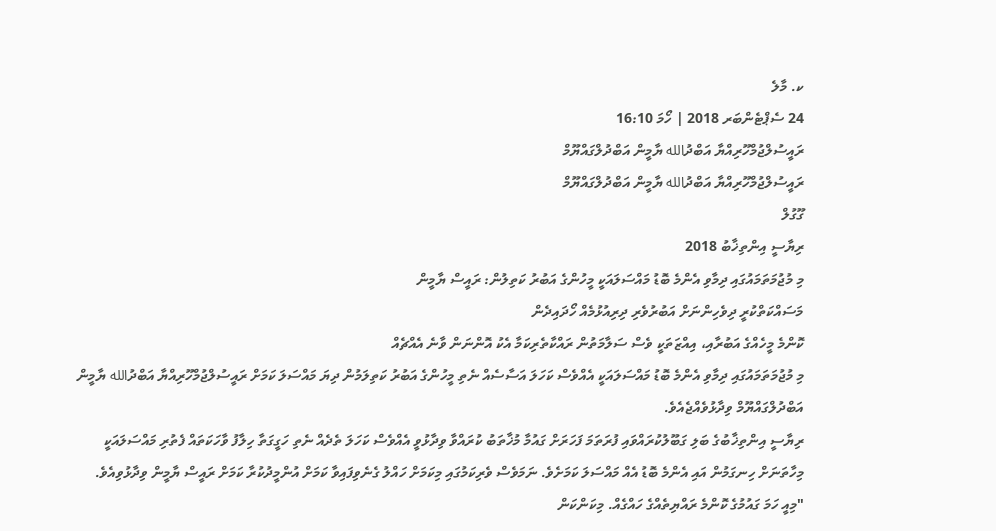ކ. މާލެ
24 ސެޕްޓެންބަރ 2018 | ހޯމަ 16:10
ރައީސުލްޖުމްހޫރިއްޔާ އަބްދުالله ޔާމީން އަބްދުލްގައްޔޫމް
ރައީސުލްޖުމްހޫރިއްޔާ އަބްދުالله ޔާމީން އަބްދުލްގައްޔޫމް
ގޫގުލް
ރިޔާސީ އިންތިޚާބު 2018
މި މުޖުމަތަމައުގައި ދިމާވި އެންމެ ބޮޑު މައްސަލައަކީ މީހުންގެ އަބުރު ކަތިލުން: ރައީސް ޔާމީން
މަސައްކަތްކުރީ ދިވެހިންނަށް އަބުރުވެރި ދިރިއުޅުމެއް ހޯދައިދެން
ކޮންމެ މީހެއްގެ އަބުރާއި، އިއްޒަތަކީ ވެސް ސަލާމަތުން ރައްކާތެރިކަމާ އެކު އޮންނަން ވާނެ އެއްޗެއް
މި މުޖުމަތަމައުގައި ދިމާވި އެންމެ ބޮޑު މައްސަލައަކީ އެއްވެސް ކަހަލަ އަސާސެއް ނެތި މީހުންގެ އަބުރު ކަތިލަމުން ދިޔަ މައްސަލަ ކަމަށް ރައީސުލްޖުމްހޫރިއްޔާ އަބްދުالله ޔާމީން އަބްދުލްގައްޔޫމް ވިދާޅުވެއްޖެއެވެ.
ރިޔާސީ އިންތިޚާބުގެ ބަލި ގަބޫލުކުރައްވައި ފުރަތަމަ ފަހަރަށް ގައުމާ މުޚާތަބު ކުރައްވާ ވިދާޅުވީ އެއްވެސް ކަހަލަ ތެދެއް ނެތި ހަގީގަތާ ހިލާފު ވާހަކަތައް ފެތުރި މައްސަލައަކީ މިހާތަނަށް ހިނގަމުން އައި އެންމެ ބޮޑު އެއް މައްސަލަ ކަމަށެވެ. ނަމަވެސް ވެރިކަމުގައި މިކަމަށް ހައްލު ގެނެވިފައިވާ ކަމަށް އުންމީދުކުރާ ކަމަށް ރައީސް ޔާމީން ވިދާޅުވިއެވެ.
"މިއީ ހަމަ ގައުމުގެ ކޮންމެ ރައްޔިތެއްގެ ހައްގެއް. މިކަންކަން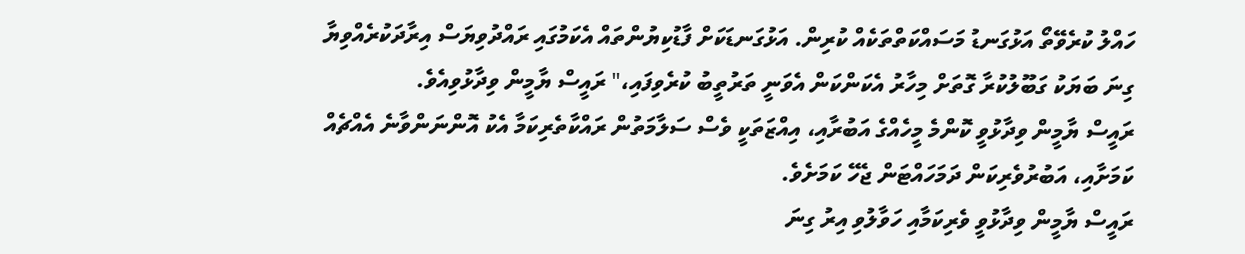ހައްލު ކުރެވޭތޯ އަޅުގަނޑު މަސައްކަތްތަކެއް ކުރިން. އަޅުގަނޑަކަށް ފާޑުކިޔުންތައް އެކަމުގައި ރައްދުވިޔަސް އިރާދަކުރެއްވިޔާ ގިނަ ބަޔަކު ގަބޫލުކުރާ ގޮތަށް މިހާރު އެކަންކަން އެވަނީ ތަރުތީބު ކުރެވިފައި،" ރައީސް ޔާމީން ވިދާޅުވިއެވެ.
ރައީސް ޔާމީން ވިދާޅުވީ ކޮންމެ މީހެއްގެ އަބުރާއި، އިއްޒަތަކީ ވެސް ސަލާމަތުން ރައްކާތެރިކަމާ އެކު އޮންނަންވާނެ އެއްޗެއް ކަމަށާއި، އަބުރުވެރިކަން ދަމަހައްޓަން ޖެހޭ ކަމަށެވެ.
ރައީސް ޔާމީން ވިދާޅުވީ ވެރިކަމާއި ހަވާލުވި އިރު ގިނަ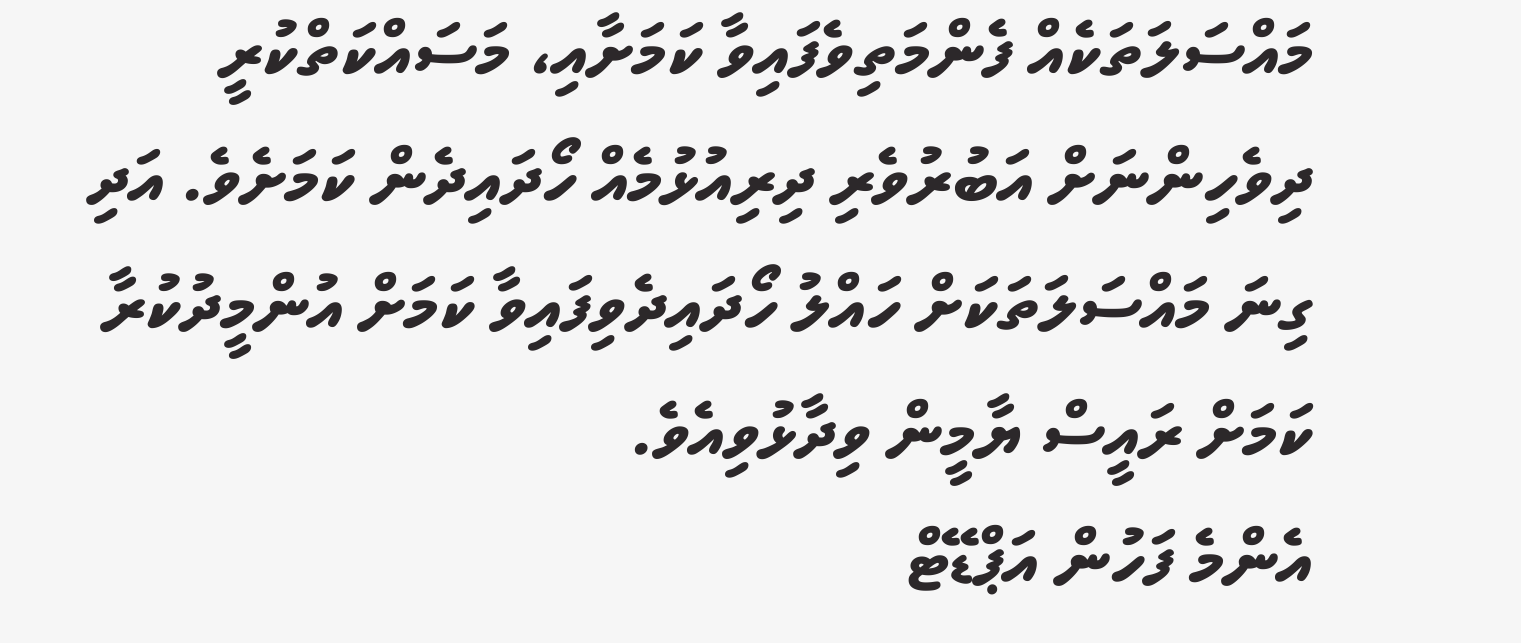މައްސަލަތަކެއް ފެންމަތިވެފައިވާ ކަމަށާއި، މަސައްކަތްކުރީ ދިވެހިންނަށް އަބުރުވެރި ދިރިއުޅުމެއް ހޯދައިދެން ކަމަށެވެ. އަދި ގިނަ މައްސަލަތަކަށް ހައްލު ހޯދައިދެވިފައިވާ ކަމަށް އުންމީދުކުރާ ކަމަށް ރައީސް ޔާމީން ވިދާޅުވިއެވެ.
އެންމެ ފަހުން އަޕްޑޭޓް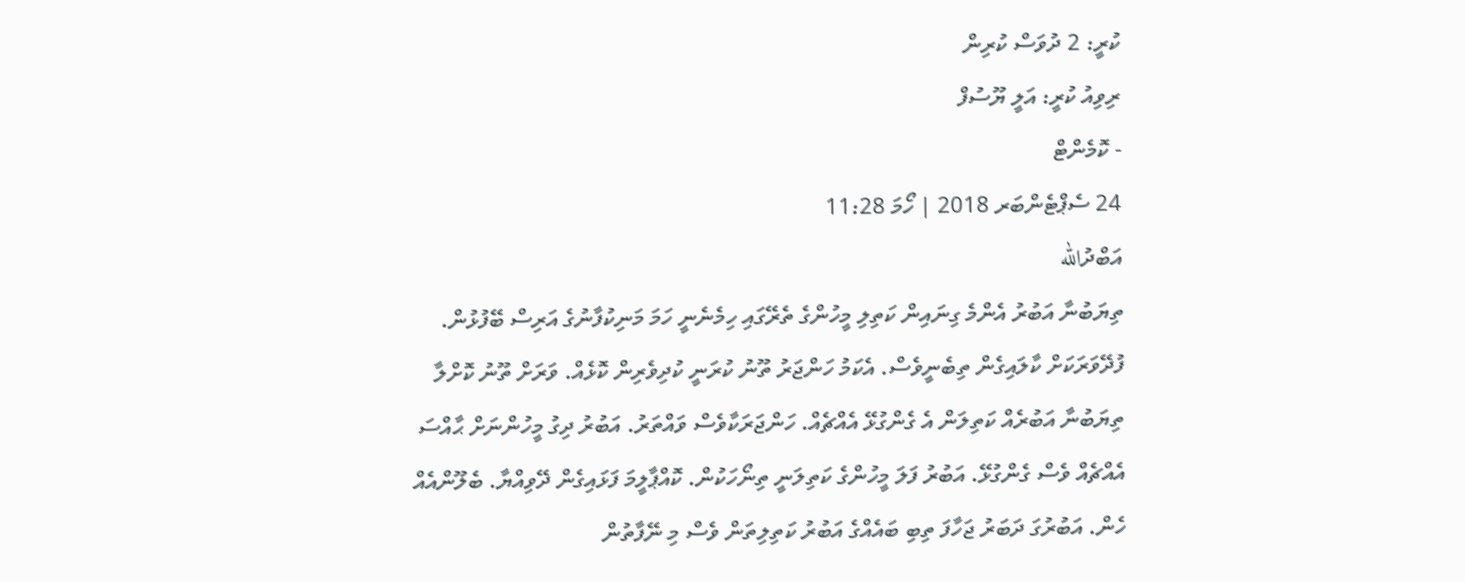ކުރީ: 2 ދުވަސް ކުރިން
ރިވިއު ކުރީ: އަލީ ޔޫސުފް
- ކޮމެންޓް
24 ސެޕްޓެންބަރ 2018 | ހޯމަ 11:28
އަބްދުالله
ތިޔަބުނާ އަބުރު އެންމެ ގިނައިން ކަތިލި މީހުންގެ ތެރޭގައި ހިމެނެނީ ހަމަ މަނިކުފާނުގެ އަރިސް ބޭފުޅުން. ފުދޭވަރަކަށް ކާލައިގެން ތިބެނީވެސް. އެކަމު ހަންޖަރު ތޫނު ކުރަނީ ކުދިވެރިން ކޮޅެއް. ވަރަށް ތޫނު ކޮށްލާ ތިޔަބުނާ އަބުރެއް ކަތިލަން އެ ގެންގުޅޭ އެއްޗެއް. ހަންޖަރަކާވެސް ވައްތަރު. އަބުރު ދިގު މީހުންނަށް ޙާއްސަ އެއްޗެއް ވެސް ގެންގުޅޭ. އަބުރު ފަލަ މީހުންގެ ކަތިލަނީ ތިނޯހަކުން. ކޮއްޕާލީމަ ފަޅައިގެން ދޭވިއްޔާ. ބެލޫންއެއް ހެން. އަބުރުގަ ދަބަރު ޖަހާފަ ތިބި ބައެއްގެ އަބުރު ކަތިލިތަން ވެސް މި ނޭފާތުން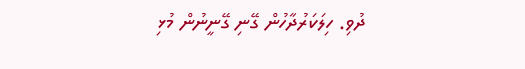ދުވި. ހިލަކަރުދާހުން ގޭނި ގޭނީނުން މުޅި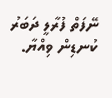ނޭފަތް ފުރާލީ ދަބަރު ކުނޑިން ވިއްޔާ.